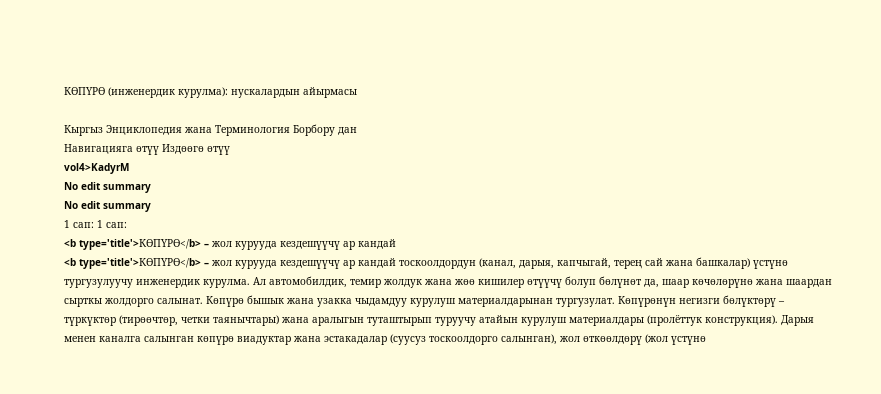КӨПҮРӨ (инженердик курулма): нускалардын айырмасы

Кыргыз Энциклопедия жана Терминология Борбору дан
Навигацияга өтүү Издөөгө өтүү
vol4>KadyrM
No edit summary
No edit summary
1 сап: 1 сап:
<b type='title'>КӨПҮРӨ</b> – жол курууда кездешүүчү ар кандай
<b type='title'>КӨПҮРӨ</b> – жол курууда кездешүүчү ар кандай тоскоолдордун (канал, дарыя, капчыгай, терең сай жана башкалар) үстүнө тургузулуучу инженердик курулма. Ал автомобилдик, темир жолдук жана жөө кишилер өтүүчү болуп бөлүнөт да, шаар көчөлөрүнө жана шаардан сырткы жолдорго салынат. Көпүрө бышык жана узакка чыдамдуу курулуш материалдарынан тургузулат. Көпүрөнүн негизги бөлүктөрү – түркүктөр (тирөөчтөр, четки таянычтары) жана аралыгын туташтырып туруучу атайын курулуш материалдары (пролёттук конструкция). Дарыя менен каналга салынган көпүрө виадуктар жана эстакадалар (суусуз тоскоолдорго салынган), жол өткөөлдөрү (жол үстүнө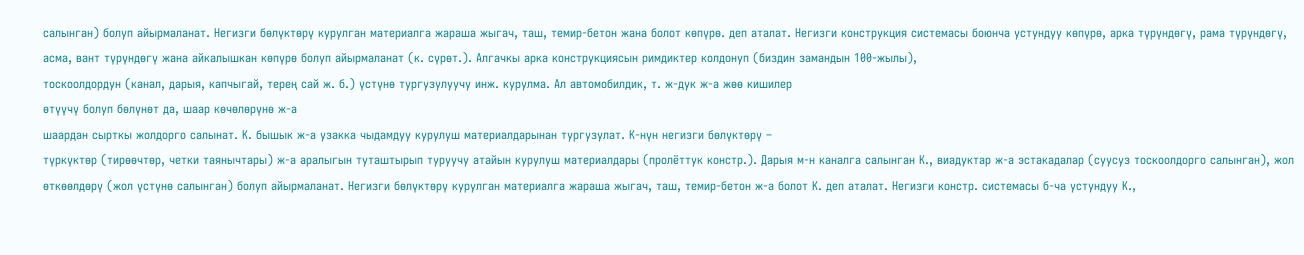салынган) болуп айырмаланат. Негизги бөлүктөрү курулган материалга жараша жыгач, таш, темир-бетон жана болот көпүрө. деп аталат. Негизги конструкция системасы боюнча устундуу көпүрө, арка түрүндөгү, рама түрүндөгү, асма, вант түрүндөгү жана айкалышкан көпүрө болуп айырмаланат (к. сүрөт.). Алгачкы арка конструкциясын римдиктер колдонуп (биздин замандын 100-жылы),
тоскоолдордун (канал, дарыя, капчыгай, терең сай ж. б.) үстүнө тургузулуучу инж. курулма. Ал автомобилдик, т. ж-дук ж-а жөө кишилер
өтүүчү болуп бөлүнөт да, шаар көчөлөрүнө ж-а
шаардан сырткы жолдорго салынат. К. бышык ж-а узакка чыдамдуу курулуш материалдарынан тургузулат. К-нүн негизги бөлүктөрү –
түркүктөр (тирөөчтөр, четки таянычтары) ж-а аралыгын туташтырып туруучу атайын курулуш материалдары (пролёттук констр.). Дарыя м-н каналга салынган К., виадуктар ж-а эстакадалар (суусуз тоскоолдорго салынган), жол
өткөөлдөрү (жол үстүнө салынган) болуп айырмаланат. Негизги бөлүктөрү курулган материалга жараша жыгач, таш, темир-бетон ж-а болот К. деп аталат. Негизги констр. системасы б-ча устундуу К.,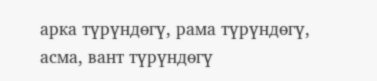арка түрүндөгү, рама түрүндөгү, асма, вант түрүндөгү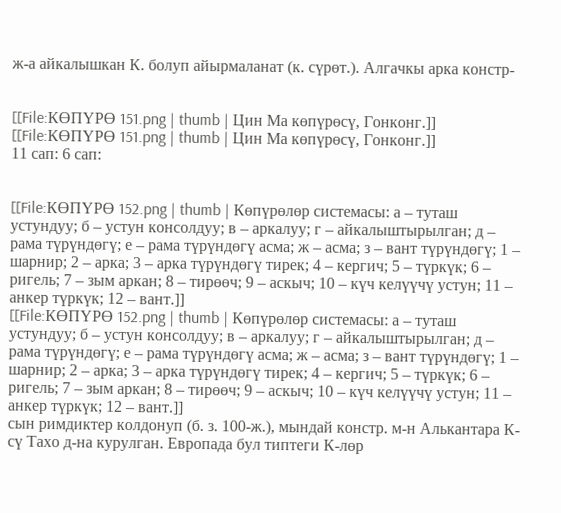ж-а айкалышкан К. болуп айырмаланат (к. сүрөт.). Алгачкы арка констр-


[[File:КӨПҮРӨ 151.png | thumb | Цин Ма көпүрөсү, Гонконг.]]
[[File:КӨПҮРӨ 151.png | thumb | Цин Ма көпүрөсү, Гонконг.]]
11 сап: 6 сап:


[[File:КӨПҮРӨ 152.png | thumb | Көпүрөлөр системасы: а – туташ устундуу; б – устун консолдуу; в – аркалуу; г – айкалыштырылган; д – рама түрүндөгү; е – рама түрүндөгү асма; ж – асма; з – вант түрүндөгү; 1 – шарнир; 2 – арка; 3 – арка түрүндөгү тирек; 4 – кергич; 5 – түркүк; 6 – ригель; 7 – зым аркан; 8 – тирөөч; 9 – аскыч; 10 – күч келүүчү устун; 11 – анкер түркүк; 12 – вант.]]
[[File:КӨПҮРӨ 152.png | thumb | Көпүрөлөр системасы: а – туташ устундуу; б – устун консолдуу; в – аркалуу; г – айкалыштырылган; д – рама түрүндөгү; е – рама түрүндөгү асма; ж – асма; з – вант түрүндөгү; 1 – шарнир; 2 – арка; 3 – арка түрүндөгү тирек; 4 – кергич; 5 – түркүк; 6 – ригель; 7 – зым аркан; 8 – тирөөч; 9 – аскыч; 10 – күч келүүчү устун; 11 – анкер түркүк; 12 – вант.]]
сын римдиктер колдонуп (б. з. 100-ж.), мындай констр. м-н Алькантара К-сү Тахо д-на курулган. Европада бул типтеги К-лөр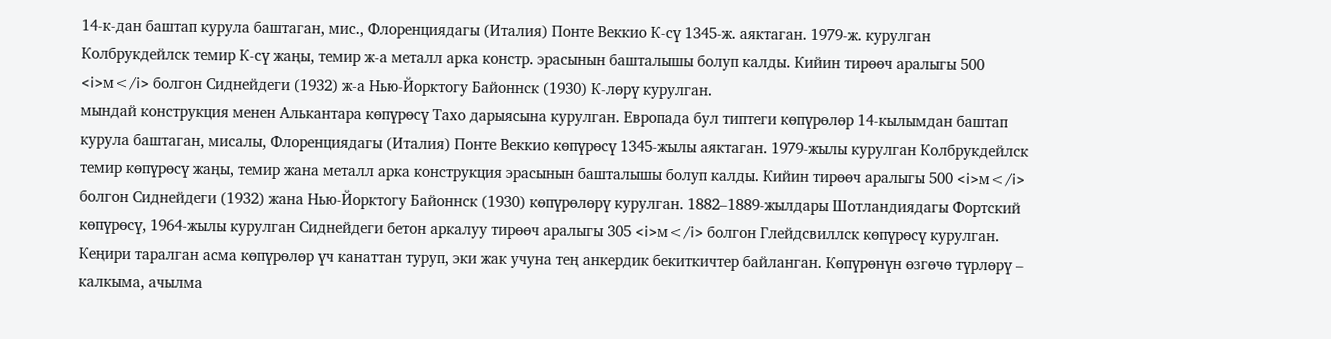14-к-дан баштап курула баштаган, мис., Флоренциядагы (Италия) Понте Веккио К-сү 1345-ж. аяктаган. 1979-ж. курулган Колбрукдейлск темир К-сү жаңы, темир ж-а металл арка констр. эрасынын башталышы болуп калды. Кийин тирөөч аралыгы 500 <i>м</i> болгон Сиднейдеги (1932) ж-а Нью-Йорктогу Байоннск (1930) К-лөрү курулган.
мындай конструкция менен Алькантара көпүрөсү Тахо дарыясына курулган. Европада бул типтеги көпүрөлөр 14-кылымдан баштап курула баштаган, мисалы, Флоренциядагы (Италия) Понте Веккио көпүрөсү 1345-жылы аяктаган. 1979-жылы курулган Колбрукдейлск темир көпүрөсү жаңы, темир жана металл арка конструкция эрасынын башталышы болуп калды. Кийин тирөөч аралыгы 500 <i>м</i> болгон Сиднейдеги (1932) жана Нью-Йорктогу Байоннск (1930) көпүрөлөрү курулган. 1882–1889-жылдары Шотландиядагы Фортский көпүрөсү, 1964-жылы курулган Сиднейдеги бетон аркалуу тирөөч аралыгы 305 <i>м</i> болгон Глейдсвиллск көпүрөсү курулган. Кеңири таралган асма көпүрөлөр үч канаттан туруп, эки жак учуна тең анкердик бекиткичтер байланган. Көпүрөнүн өзгөчө түрлөрү – калкыма, ачылма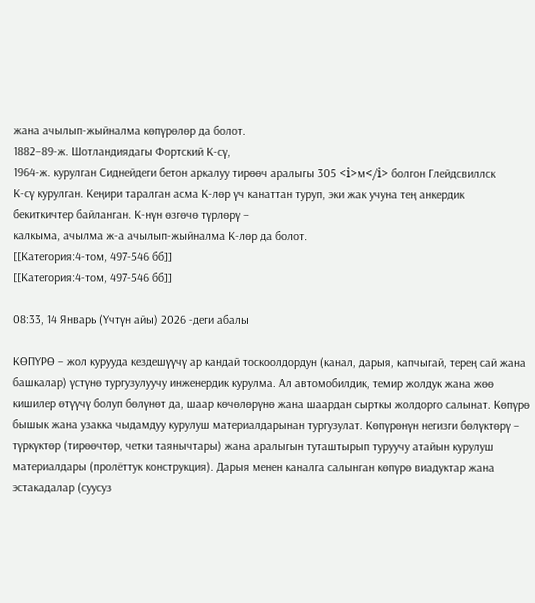жана ачылып-жыйналма көпүрөлөр да болот.
1882–89-ж. Шотландиядагы Фортский К-сү,
1964-ж. курулган Сиднейдеги бетон аркалуу тирөөч аралыгы 305 <i>м</i> болгон Глейдсвиллск
К-сү курулган. Кеңири таралган асма К-лөр үч канаттан туруп, эки жак учуна тең анкердик
бекиткичтер байланган. К-нүн өзгөчө түрлөрү –
калкыма, ачылма ж-а ачылып-жыйналма К-лөр да болот.
[[Категория:4-том, 497-546 бб]]
[[Категория:4-том, 497-546 бб]]

08:33, 14 Январь (Үчтүн айы) 2026 -деги абалы

КӨПҮРӨ – жол курууда кездешүүчү ар кандай тоскоолдордун (канал, дарыя, капчыгай, терең сай жана башкалар) үстүнө тургузулуучу инженердик курулма. Ал автомобилдик, темир жолдук жана жөө кишилер өтүүчү болуп бөлүнөт да, шаар көчөлөрүнө жана шаардан сырткы жолдорго салынат. Көпүрө бышык жана узакка чыдамдуу курулуш материалдарынан тургузулат. Көпүрөнүн негизги бөлүктөрү – түркүктөр (тирөөчтөр, четки таянычтары) жана аралыгын туташтырып туруучу атайын курулуш материалдары (пролёттук конструкция). Дарыя менен каналга салынган көпүрө виадуктар жана эстакадалар (суусуз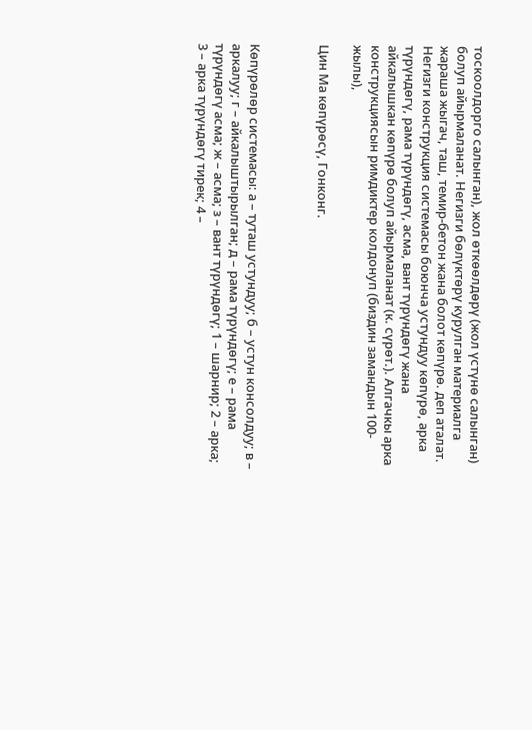тоскоолдорго салынган), жол өткөөлдөрү (жол үстүнө салынган) болуп айырмаланат. Негизги бөлүктөрү курулган материалга жараша жыгач, таш, темир-бетон жана болот көпүрө. деп аталат. Негизги конструкция системасы боюнча устундуу көпүрө, арка түрүндөгү, рама түрүндөгү, асма, вант түрүндөгү жана айкалышкан көпүрө болуп айырмаланат (к. сүрөт.). Алгачкы арка конструкциясын римдиктер колдонуп (биздин замандын 100-жылы),

Цин Ма көпүрөсү, Гонконг.



Көпүрөлөр системасы: а – туташ устундуу; б – устун консолдуу; в – аркалуу; г – айкалыштырылган; д – рама түрүндөгү; е – рама түрүндөгү асма; ж – асма; з – вант түрүндөгү; 1 – шарнир; 2 – арка; 3 – арка түрүндөгү тирек; 4 –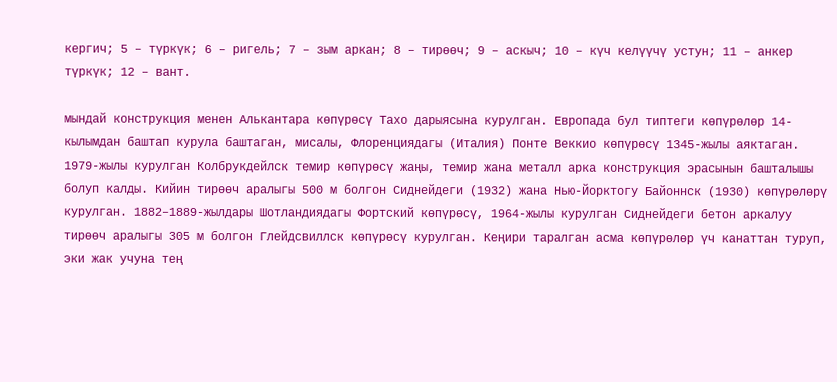кергич; 5 – түркүк; 6 – ригель; 7 – зым аркан; 8 – тирөөч; 9 – аскыч; 10 – күч келүүчү устун; 11 – анкер түркүк; 12 – вант.

мындай конструкция менен Алькантара көпүрөсү Тахо дарыясына курулган. Европада бул типтеги көпүрөлөр 14-кылымдан баштап курула баштаган, мисалы, Флоренциядагы (Италия) Понте Веккио көпүрөсү 1345-жылы аяктаган. 1979-жылы курулган Колбрукдейлск темир көпүрөсү жаңы, темир жана металл арка конструкция эрасынын башталышы болуп калды. Кийин тирөөч аралыгы 500 м болгон Сиднейдеги (1932) жана Нью-Йорктогу Байоннск (1930) көпүрөлөрү курулган. 1882–1889-жылдары Шотландиядагы Фортский көпүрөсү, 1964-жылы курулган Сиднейдеги бетон аркалуу тирөөч аралыгы 305 м болгон Глейдсвиллск көпүрөсү курулган. Кеңири таралган асма көпүрөлөр үч канаттан туруп, эки жак учуна тең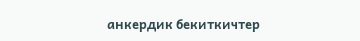анкердик бекиткичтер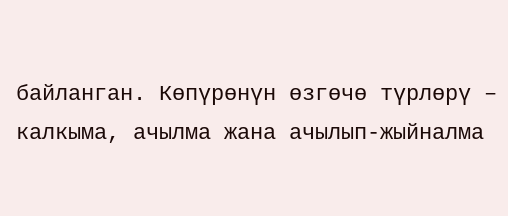байланган. Көпүрөнүн өзгөчө түрлөрү – калкыма, ачылма жана ачылып-жыйналма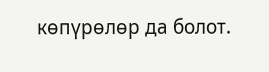көпүрөлөр да болот.